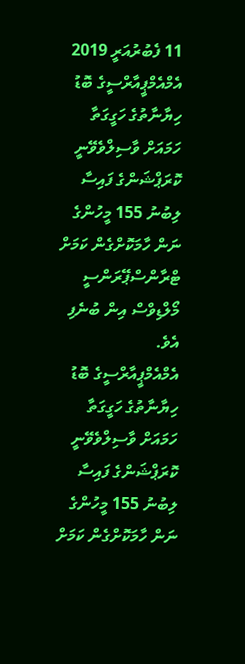11 ފެބުރުއަރީ 2019
އެމްއެމްޕީއާރްސީގެ ބޮޑު ހިޔާނާތުގެ ހަގީގަތާ ހަމައަށް ވާސިލްވެވޭނީ ކޮރަޕްޝަންގެ ފައިސާ ލިބުނު 155 މީހުންގެ ނަން ހާމަކޮށްގެން ކަމަށް ޓްރާންސްޕޭރަންސީ މޯލްޑިވްސް އިން ބުނެފި އެވެ.
އެމްއެމްޕީއާރްސީގެ ބޮޑު ހިޔާނާތުގެ ހަގީގަތާ ހަމައަށް ވާސިލްވެވޭނީ ކޮރަޕްޝަންގެ ފައިސާ ލިބުނު 155 މީހުންގެ ނަން ހާމަކޮށްގެން ކަމަށް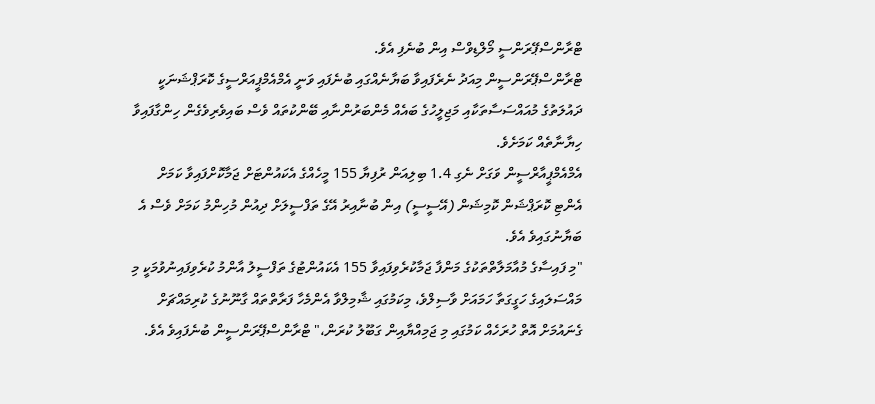ޓްރާންސްޕޭރަންސީ މޯލްޑިވްސް އިން ބުނެފި އެވެ.
ޓްރާންސްޕޭރަންސީން މިއަދު ނެރެފައިވާ ބަޔާނެއްގައި ބުނެފައި ވަނީ އެމްއެމްޕީއަރްސީގެ ކޮރަޕްޝަނަކީ ދައުލަތުގެ މުއައްސަސާތަކާއި މަޖިލީހުގެ ބައެއް މެންބަރުންނާއި ބޭންކުތައް ވެސް ބައިވެރިވެގެން ހިންގާފައިވާ ހިޔާނާތެއް ކަމަށެވެ.
އެމްއެމްޕީއާރްސީން ވަގަށް ނެގި 1.4 ބިލިއަން ރުފިޔާ 155 މީހެއްގެ އެކައުންޓަށް ޖަމާކޮށްފައިވާ ކަމަށް އެންޓި ކޮރަޕްޝަން ކޮމިޝަން (އޭސީސީ) އިން ބުނާއިރު އޭގެ ތަފްސީލަށް ދިއުން މުހިންމު ކަމަށް ވެސް އެ ބަޔާނުގައިވެ އެވެ.
"މި ފައިސާގެ މުއާމަލާތްތަކުގެ މަންފާ ޖަމާކުރެވިފައިވާ 155 އެކައުންޓުގެ ތަފްސީލު އާންމު ކުރެވިފައިނުވުމަކީ މި މައްސަލައިގެ ހަގީގަތާ ހަމައަށް ވާސިލްވެ، މިކަމުގައި ޝާމިލްވާ އެންމެހާ ފަރާތްތައް ގާނޫނުގެ ކުރިމައްޗަށް ގެނައުމަށް އޮތް ހުރަހެއް ކަމުގައި މި ޖަމިއްޔާއިން ގަބޫލު ކުރަން،" ޓްރާންސްޕޭރަންސީން ބުނެފައިވެ އެވެ.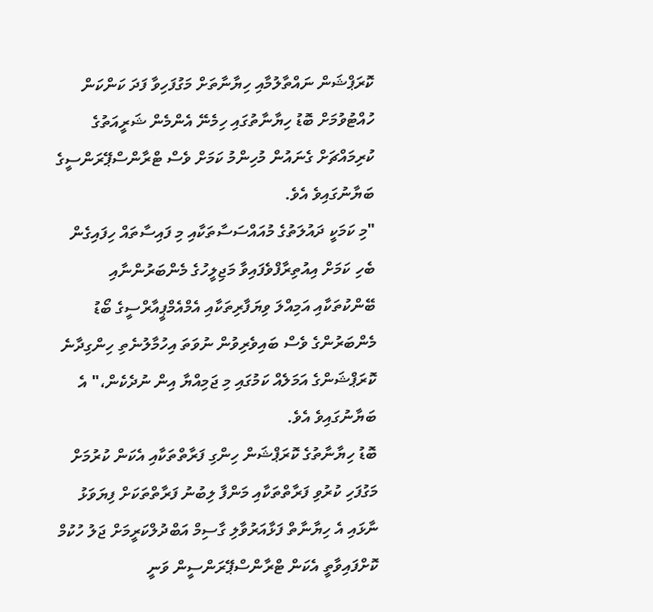ކޮރަޕްޝަން ނައްތާލުމާއި ހިޔާނާތަށް މަގުފަހިވާ ފަދަ ކަންކަން ހުއްޓުވުމަށް ބޮޑު ހިޔާނާތުގައި ހިމެނޭ އެންމެން ޝަރީއަތުގެ ކުރިމައްޗަށް ގެނައުން މުހިންމު ކަމަށް ވެސް ޓްރާންސްޕޭރަންސީގެ ބަޔާނުގައިވެ އެވެ.
"މި ކަމަކީ ދައުލަތުގެ މުއައްސަސާތަކާއި މި ފައިސާތައް ހިފައިގެން ބެހި ކަމަށް އިއުތިރާފްވެފައިވާ މަޖިލީހުގެ މެންބަރުންނާއި ބޭންކުތަކާއި އަމިއްލަ ވިޔަފާރިތަކާއި އެމްއެމްޕީއާރްސީގެ ބޯޑު މެންބަރުންގެ ވެސް ބައިވެރިވުން ނުވަތަ އިހުމާލުނެތި ހިންގިދާނެ ކޮރަޕްޝަންގެ އަމަލެއް ކަމުގައި މި ޖަމިއްޔާ އިން ނުދެކެން،" އެ ބަޔާނުގައިވެ އެވެ.
ބޮޑު ހިޔާނާތުގެ ކޮރަޕްޝަން ހިންގި ފަރާތްތަކާއި އެކަން ކުރުމަށް މަގުފަހި ކުރުވި ފަރާތްތަކާއި މަންފާ ލިބުނު ފަރާތްތަކަށް ފިޔަވަޅު ނާޅައި އެ ހިޔާނާތް ފަޅާއަރުވާލި ގާސިމް އަބްދުލްކަރީމަށް ޖަލު ހުކުމް ކޮށްފައިވާތީ އެކަން ޓްރާންސްޕޭރަންސީން ވަނީ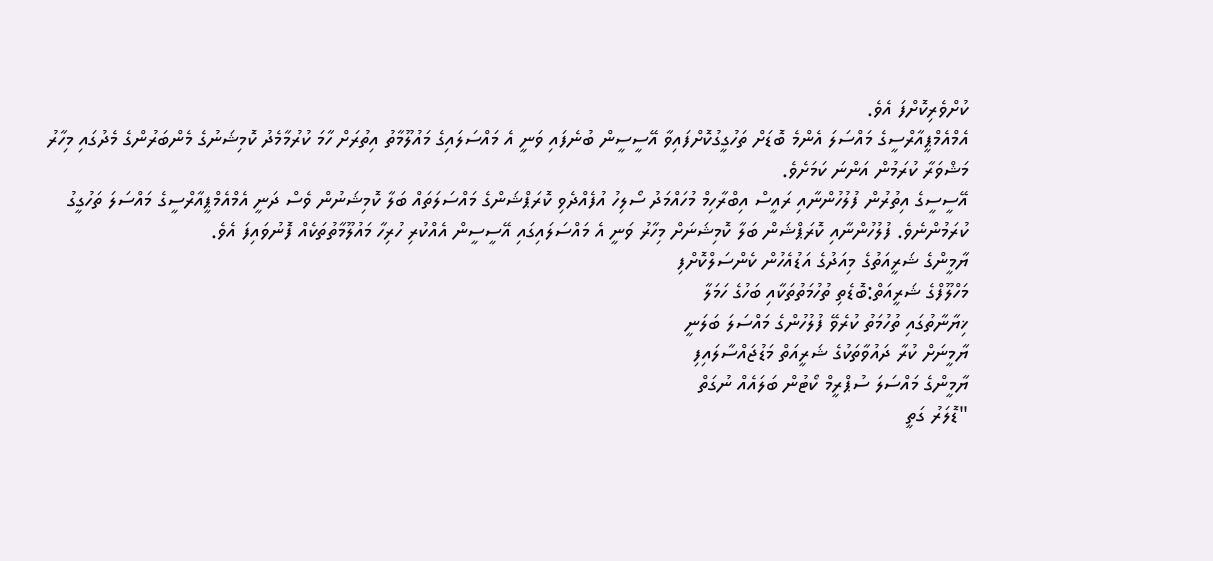ކުށްވެރިކޮށްފަ އެވެ.
އެމްއެމްޕީއާރްސީގެ މައްސަލަ އެންމެ ބޮޑަށް ތަހުގީގުކޮށްފައިވާ އޭސީސީން ބުނެފައި ވަނީ އެ މައްސަލައިގެ މައުލޫމާތު އިތުރަށް ހާމަ ކުރުމާމެދު ކޮމިޝަނުގެ މެންބަރުންގެ މެދުގައި މިހާރު މަޝްވަރާ ކުރަމުން އަންނަ ކަމަށެވެ.
އޭސީސީގެ އިތުރުން ފުލުހުންނާއި ރައީސް އިބްރާހިމް މުހައްމަދު ސޯލިހު އުފެއްދެވި ކޮރަޕްޝަންގެ މައްސަލަތައް ބަލާ ކޮމިޝަނުން ވެސް ދަނީ އެމްއެމްޕީއާރްސީގެ މައްސަލަ ތަހުގީގު ކުރަމުންނެވެ. ފުލުހުންނާއި ކޮރަޕްޝަން ބަލާ ކޮމިޝަނަށް މިހާރު ވަނީ އެ މައްސަލައިގައި އޭސީސީން އެއްކުރި ހުރިހާ މައުލޫމާތުތަކެއް ފޮނުވައިފަ އެވެ.
ޔާމީންގެ ޝަރީއަތުގެ މިއަދުގެ އަޑުއެހުން ކެންސަލްކޮށްފި
މަހްލޫފްގެ ޝަރީއަތް:ބޮޑެތި ތުހުމަތުތަކާއި ބަހުގެ ހަމަލާ
ޚިޔާނާތުގައި ތުހުމަތު ކުރެވޭ ފުލުހުންގެ މައްސަލަ ބަލަނީ
ޔާމީނަށް ކުރާ ދައުވާތަކުގެ ޝަރީއަތް މަޑުޖައްސާލައިފި
ޔާމީންގެ މައްސަލަ ސުޕްރީމް ކޯޓުން ބަލައެއް ނުގަތް
"ޑޮލަރު ގަތީ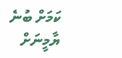ކަމަށް ބުނެ ޔާމީނަށް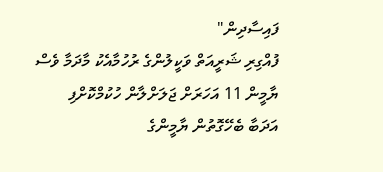ފައިސާދިން"
ފުއްގިރި ޝަރީއަތް ވަކީލުންގެ ރުހުމާއެކު މާދަމާ ވެސް
ޔާމީން 11 އަހަރަށް ޖަލަށްލާން ހުކުމްކޮށްފި
އަދަބާ ބެހޭގޮތުން ޔާމީންގެ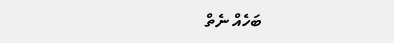ބަހެއް ނެތް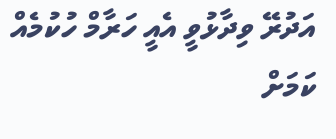އަދުރޭ ވިދާޅުވީ އެއީ ހަރާމް ހުކުމެއް ކަމަށް